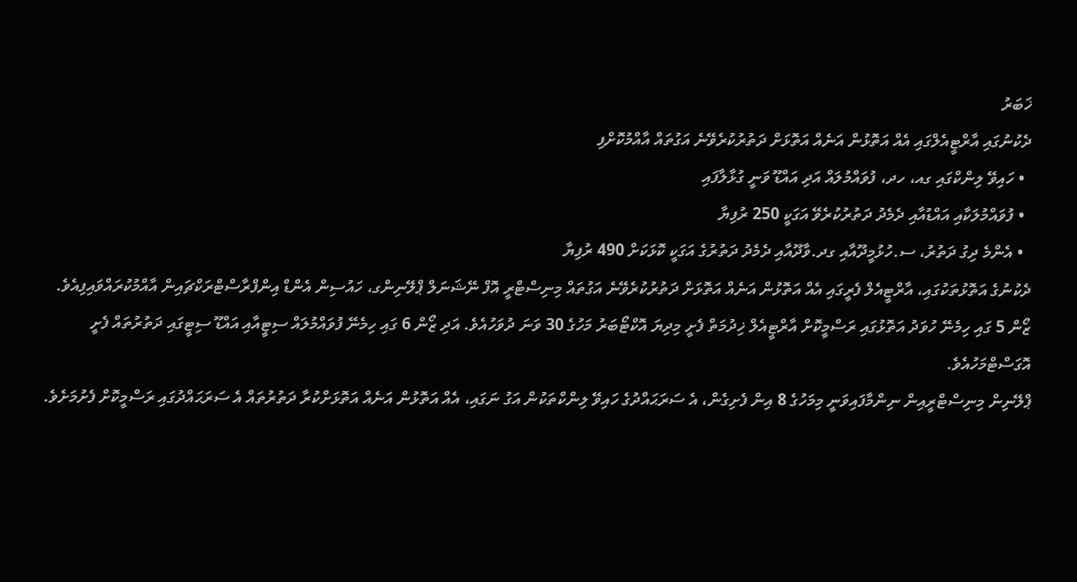ޚަބަރު
ދެކުނުގައި އާރްޓީއެލްގައި އެއް އަތޮޅުން އަނެއް އަތޮޅަށް ދަތުރުކުރެވޭނެ އަގުތައް އާއްމުކޮށްފި
  • ހައިވޭ ލިންކްގައި ގއ، ހދ، ފުވައްމުލައް އަދި އައްޑޫ ވަނީ ގުޅާލާފައި
  • ފުވައްމުލަކާއި އައްޑުއާއި ދެމެދު ދަތުރުކުރެވޭ އަގަކީ 250 ރުފިޔާ
  • އެންމެ ދިގު ދަތުރު، ސ.ހުޅުމީދޫއާއި ގދ.ވާދޫއާއި ދެމެދު ދަތުރުގެ އަގަކީ ކޮޅަކަށް 490 ރުފިޔާ
ދެކުނުގެ އަތޮޅުތަކުގައި، އާރްޓީއެލް ފެރީގައި އެއް އަތޮޅުން އަނެއް އަތޮޅަށް ދަތުރުކުރެވޭނެ އަގުތައް މިނިސްޓްރީ އޮފް ނޭޝަނަލް ޕްލޭނިންގ، ހައުސިން އެންޑް އިންފްރާސްޓްރަކްޗައިން އާއްމުކުރައްވައިފިއެވެ.
ޒޯން 5 ގައި ހިމެނޭ ހުވަދު އަތޮޅުގައި ރަސްމީކޮށް އާރްޓީއެލް ޚިދުމަތް ފެށީ މިދިޔަ އޮކްޓޯބަރު މަހުގެ 30 ވަނަ ދުވަހުއެވެ. އަދި ޒޯން 6 ގައި ހިމެނޭ ފުވައްމުލައް ސިޓީއާއި އައްޑޫ ސިޓީގައި ދަތުރުތައް ފެށީ އޮގަސްޓްމަހުއެވެ.
ޕްލޭނިން މިނިސްޓްރީއިން ނިންމާފައިވަނީ މިމަހުގެ 8 އިން ފެށިގެން، އެ ސަރަޙައްދުގެ ހައިވޭ ލިންކްތަކުން އަގު ނަގައި، އެއް އަތޮޅުން އަނެއް އަތޮޅަށްކުރާ ދަތުރުތައް އެ ސަރަޙައްދުގައި ރަސްމީކޮށް ފެށުމަށެވެ.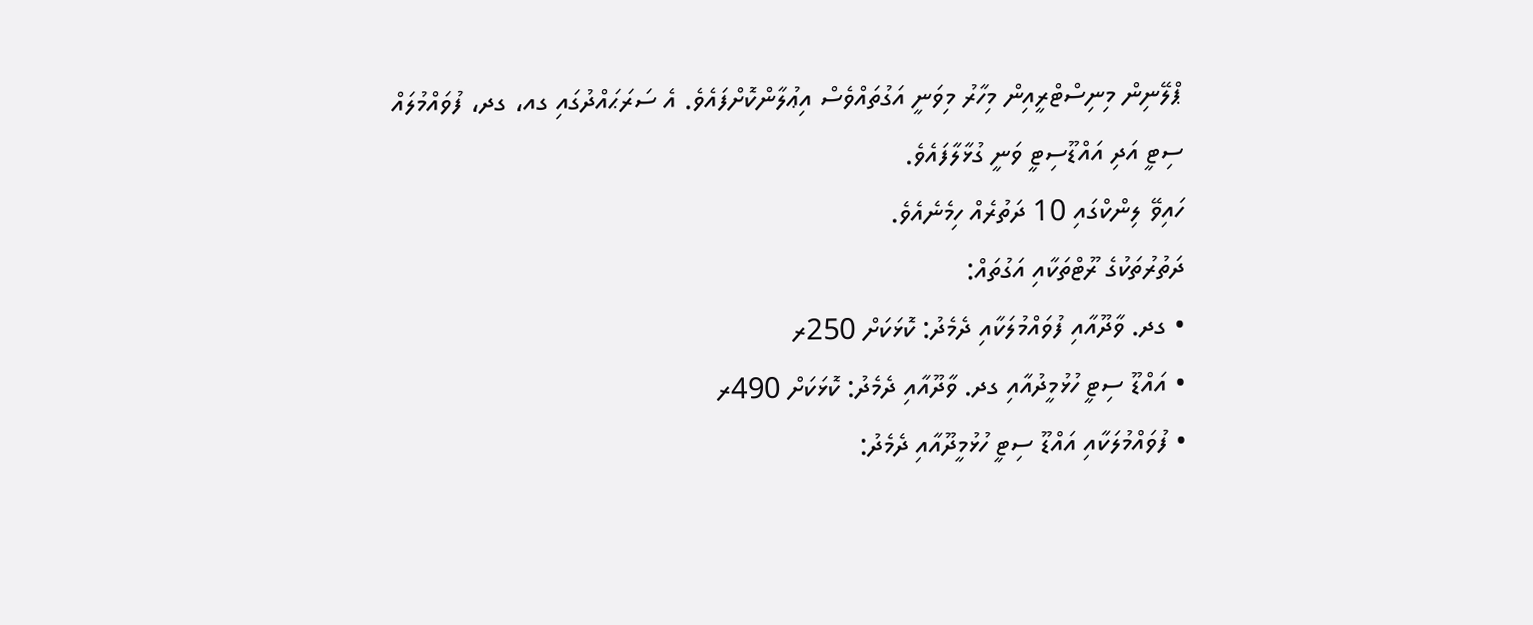ޕްލޭނިން މިނިސްޓްރީއިން މިހާރު މިވަނީ އަގުތައްވެސް އިޢުލާންކޮށްފައެވެ. އެ ސަރަޙައްދުގައި ގއ، ގދ، ފުވައްމުލައް ސިޓީ އަދި އައްޑޫސިޓީ ވަނީ ގުޅާލާފައެވެ.
ހައިވޭ ލިންކްގައި 10 ދަތުރެއް ހިމެނެއެވެ.
ދަތުރުތަކުގެ ރޫޓްތަކާއި އަގުތައް:
• ގދ. ވާދޫއާއި ފުވައްމުލަކާއި ދެމެދު: ކޮޅަކަށް 250ރ
• އައްޑޫ ސިޓީ ހުޅުމީދުއާއި ގދ. ވާދޫއާއި ދެމެދު: ކޮޅަކަށް 490ރ
• ފުވައްމުލަކާއި އައްޑޫ ސިޓީ ހުޅުމީދޫއާއި ދެމެދު: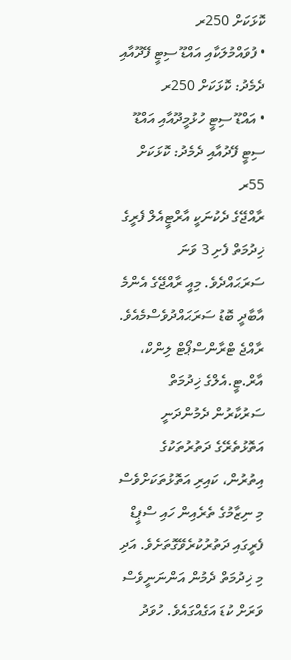ކޮޅަކަށް 250ރ
• ފުވައްމުލަކާއި އައްޑޫ ސިޓީ ފޭދޫއާއި ދެމެދު: ކޮޅަކަށް 250ރ
• އައްޑޫ ސިޓީ ހުޅުމީދޫއާއި އައްޑޫ ސިޓީ ފޭދުއާއި ދެމެދު: ކޮޅަކަށް 55ރ
ރާއްޖޭގެ ދެކުނަކީ އާރްޓީއެލް ފެރީގެ ޚިދުމަތް ފެށި 3 ވަނަ ސަރަޙައްދެވެ. މިއީ ރާއްޖޭގެ އެންމެ އާބާދީ ބޮޑު ސަރަޙައްދުވެސްމެއެވެ.
ރާއްޖެ ޓްރާންސްޕޯޓް ލިންކް، އާރް.ޓީ.އެލްގެ ޚިދުމަތް ސަރުކާރުން ދެމުންދަނީ އަތޮޅުތެރޭގެ ދަތުރުތަކުގެ އިތުރުން، ކައިރި އަތޮޅުތަކަށްވެސް މި ނިޒާމުގެ ތެރެއިން ހައި ސްޕީޑް ފެރީގައި ދަތުރުކުރެވޭގޮތަށެވެ. އަދި މި ޚިދުމަތް ދެމުން އަންނަނީވެސް ވަރަށް ކުޑަ އަގެއްގައެވެ. ހުވަދު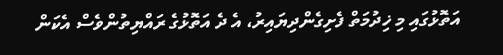އަތޮޅުގައި މި ޚިދުމަތް ފެށިގެންދިޔައިރު، އެ ދެ އަތޮޅުގެ ރައްޔިތުންވެސް އެކަން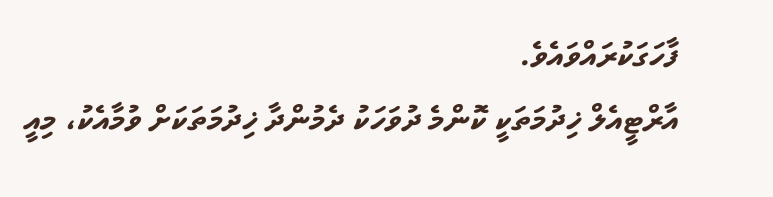ފާހަގަކުރައްވައެވެ.
އާރްޓީއެލް ޚިދުމަތަކީ ކޮންމެ ދުވަހަކު ދެމުންދާ ޚިދުމަތަކަށް ވުމާއެކު، މިއީ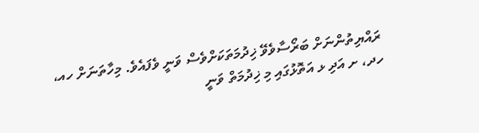ރައްޔިތުންނަށް ބަރޯސާވެވޭ ޚިދުމަތަކަށްވެސް ވަނީ ވެފައެވެ. މިހާތަނަށް ހއ، ހދ، ށ އަދި ޅ އަތޮޅުގައި މި ޚިދުމަތް ވަނީ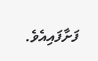ފަށާފައިއެވެ.